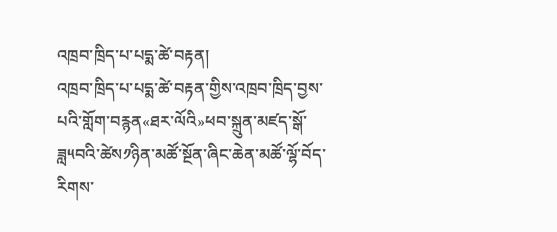འཁྲབ་ཁྲིད་པ་པདྨ་ཚེ་བརྟན།
འཁྲབ་ཁྲིད་པ་པདྨ་ཚེ་བརྟན་གྱིས་འཁྲབ་ཁྲིད་བྱས་པའི་གློག་བརྙན«ཐར་ལོའི»ཕབ་སྐྲུན་མཛད་སྒོ་ཟླ༥བའི་ཚེས༡ཉིན་མཚོ་སྔོན་ཞིང་ཆེན་མཚོ་ལྷོ་བོད་རིགས་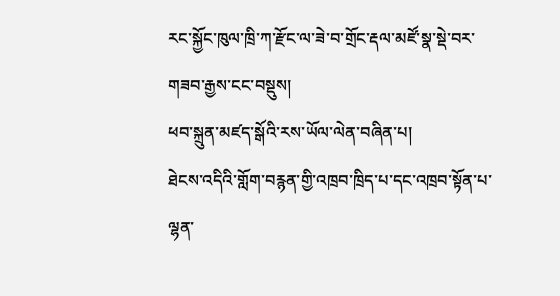རང་སྐྱོང་ཁུལ་ཁྲི་ཀ་རྫོང་ལ་ཟེ་བ་གྲོང་རྡལ་མཛོ་སྣ་སྡེ་བར་གཟབ་རྒྱས་ངང་བསྡུས།
ཕབ་སྐྲུན་མཛད་སྒོའི་རས་ཡོལ་ལེན་བཞིན་པ།
ཐེངས་འདིའི་གློག་བརྙན་གྱི་འཁྲབ་ཁྲིད་པ་དང་འཁྲབ་སྟོན་པ་ལྷན་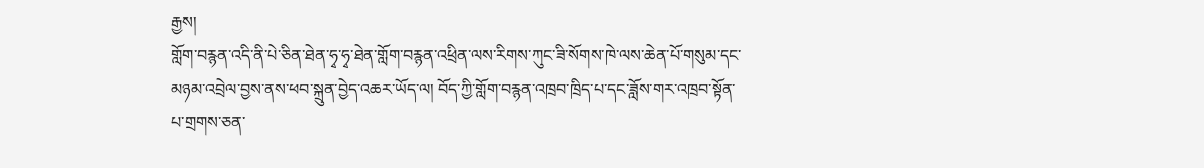རྒྱས།
གློག་བརྙན་འདི་ནི་པེ་ཅིན་ཐེན་ཧྭ་ཧྭ་ཐེན་གློག་བརྙན་འཕྲིན་ལས་རིགས་ཀུང་ཟི་སོགས་ཁེ་ལས་ཆེན་པོ་གསུམ་དང་མཉམ་འབྲེལ་བྱས་ནས་ཕབ་སྐྲུན་བྱེད་འཆར་ཡོད་ལ། བོད་ཀྱི་གློག་བརྙན་འཁྲབ་ཁྲིད་པ་དང་ཟློས་གར་འཁྲབ་སྟོན་པ་གྲགས་ཅན་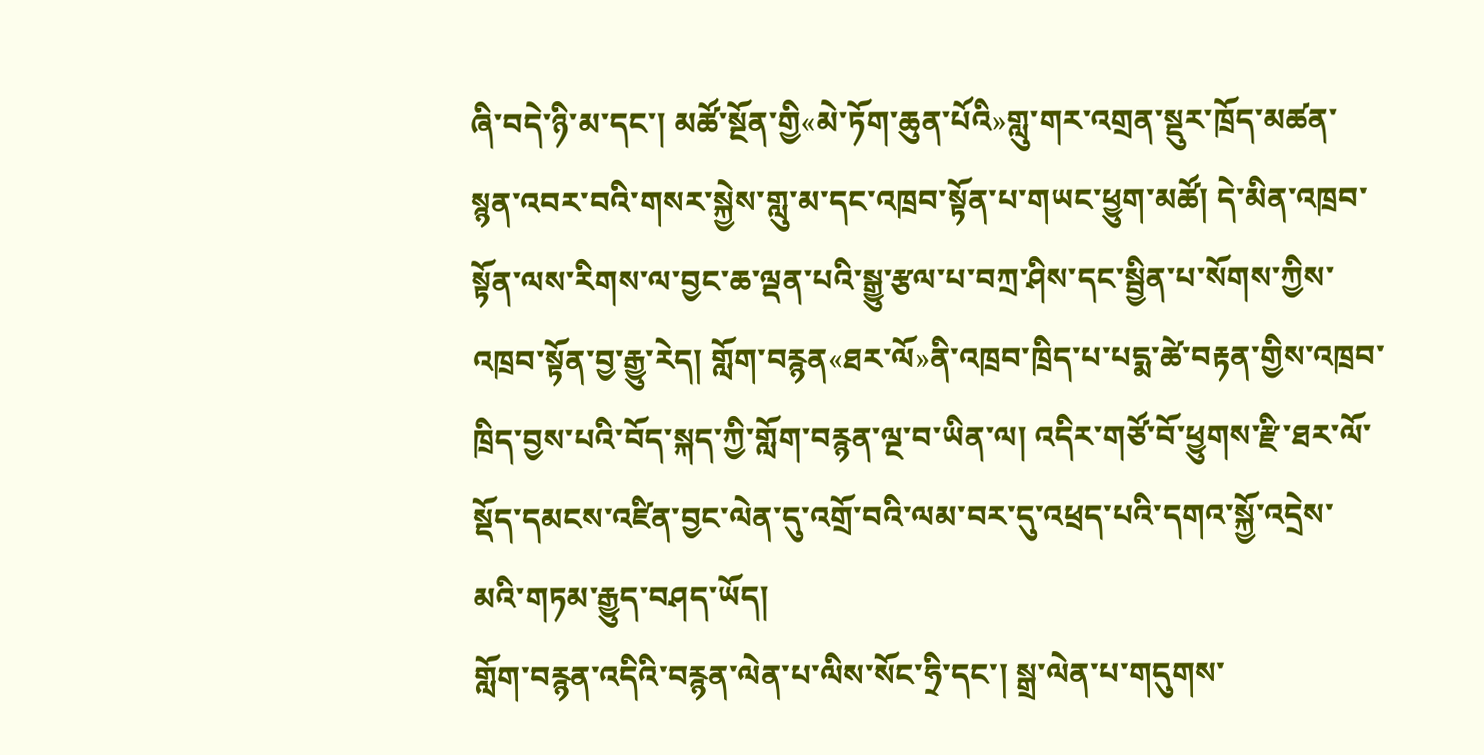ཞི་བདེ་ཉི་མ་དང་། མཚོ་སྔོན་གྱི«མེ་ཏོག་ཆུན་པོའི»གླུ་གར་འགྲན་སྡུར་ཁྲོད་མཚན་སྙན་འབར་བའི་གསར་སྐྱེས་གླུ་མ་དང་འཁྲབ་སྟོན་པ་གཡང་ཕྱུག་མཚོ། དེ་མིན་འཁྲབ་སྟོན་ལས་རིགས་ལ་བྱང་ཆ་ལྡན་པའི་སྒྱུ་རྩལ་པ་བཀྲ་ཤིས་དང་སྦྱིན་པ་སོགས་ཀྱིས་འཁྲབ་སྟོན་བྱ་རྒྱུ་རེད། གློག་བརྙན«ཐར་ལོ»ནི་འཁྲབ་ཁྲིད་པ་པདྨ་ཚེ་བརྟན་གྱིས་འཁྲབ་ཁྲིད་བྱས་པའི་བོད་སྐད་ཀྱི་གློག་བརྙན་ལྔ་བ་ཡིན་ལ། འདིར་གཙོ་བོ་ཕྱུགས་རྫི་ཐར་ལོ་སྡོད་དམངས་འཛིན་བྱང་ལེན་དུ་འགྲོ་བའི་ལམ་བར་དུ་འཕྲད་པའི་དགའ་སྐྱོ་འདྲེས་མའི་གཏམ་རྒྱུད་བཤད་ཡོད།
གློག་བརྙན་འདིའི་བརྙན་ལེན་པ་ལིས་སོང་ཧྲི་དང་། སྒྲ་ལེན་པ་གདུགས་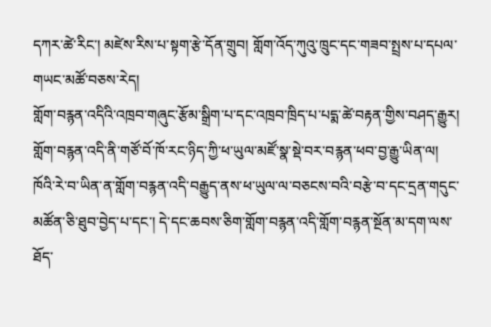དཀར་ཚེ་རིང་། མཛེས་རིས་པ་སྟག་རྩེ་དོན་གྲུབ། གློག་འོད་ཀུའུ་ཁྲུང་དང་གཟབ་སྤྲས་པ་དཔལ་གཡང་མཚོ་བཅས་རེད།
གློག་བརྙན་འདིའི་འཁྲབ་གཞུང་རྩོམ་སྒྲིག་པ་དང་འཁྲབ་ཁྲིད་པ་པདྨ་ཚེ་བརྟན་གྱིས་བཤད་རྒྱུར། གློག་བརྙན་འདི་ནི་གཙོ་བོ་ཁོ་རང་ཉིད་ཀྱི་ཕ་ཡུལ་མཛོ་སྣ་སྡེ་བར་བརྙན་ཕབ་བྱ་རྒྱུ་ཡིན་ལ། ཁོའི་རེ་བ་ཡིན་ན་གློག་བརྙན་འདི་བརྒྱུད་ནས་ཕ་ཡུལ་ལ་བཅངས་བའི་བརྩེ་བ་དང་དྲན་གདུང་མཚོན་ཅི་ཐུབ་བྱེད་པ་དང་། དེ་དང་ཆབས་ཅིག་གློག་བརྙན་འདི་གློག་བརྙན་སྔོན་མ་དག་ལས་ཐོད་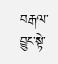བརྒལ་བྱུང་སྟེ་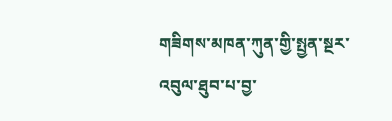གཟིགས་མཁན་ཀུན་གྱི་སྤྱན་སྔར་འབུལ་ཐུབ་པ་བྱ་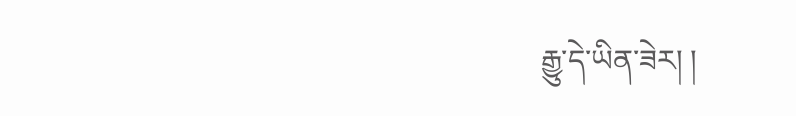རྒྱུ་དེ་ཡིན་ཟེར། །